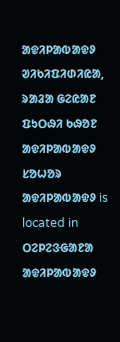ᱟᱫᱤᱞᱟᱵᱟᱫᱽ
ᱣᱤᱠᱤᱯᱤᱰᱤᱭᱟ, ᱨᱟᱲᱟ ᱜᱮᱭᱟᱱ ᱯᱩᱛᱷᱤ ᱠᱷᱚᱱ
ᱟᱫᱤᱞᱟᱵᱟᱫᱽ
ᱥᱚᱦᱚᱨ
ᱟᱫᱤᱞᱟᱵᱟᱫᱽ is located in ᱛᱮᱞᱮᱝᱜᱟᱱᱟ
ᱟᱫᱤᱞᱟᱵᱟᱫᱽ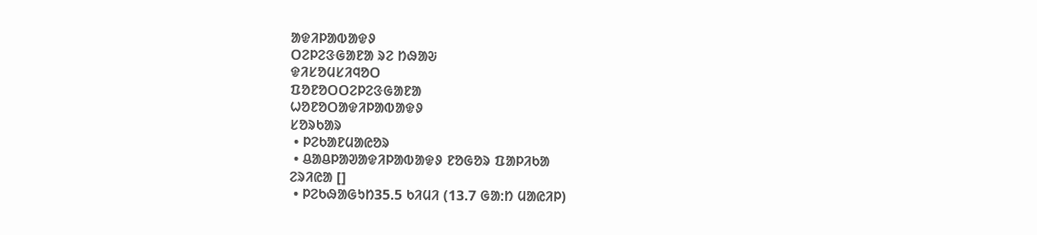ᱟᱫᱤᱞᱟᱵᱟᱫᱽ
ᱛᱮᱞᱮᱝᱜᱟᱱᱟ ᱨᱮ ᱴᱷᱟᱶ
ᱫᱤᱥᱚᱢᱥᱤᱧᱚᱛ
ᱯᱚᱱᱚᱛᱛᱮᱞᱮᱝᱜᱟᱱᱟ
ᱦᱚᱱᱚᱛᱟᱫᱤᱞᱟᱵᱟᱫᱽ
ᱥᱚᱨᱠᱟᱨ
 • ᱞᱮᱠᱟᱱᱢᱟᱭᱚᱨ
 • ᱪᱟᱪᱞᱟᱣᱟᱫᱤᱞᱟᱵᱟᱫᱽ ᱱᱚᱜᱚᱨ ᱯᱟᱞᱤᱠᱟ
ᱮᱨᱤᱭᱟ []
 • ᱞᱮᱠᱷᱟᱜᱩᱴ35.5 ᱠᱤᱢᱤ (13.7 ᱜᱟᱺᱴ ᱢᱟᱭᱤᱞ)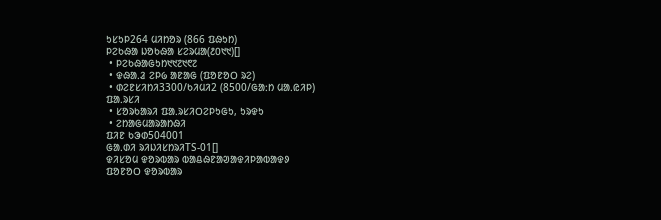ᱩᱥᱩᱞ264 ᱢᱤᱴᱚᱨ (866 ᱯᱷᱩᱴ)
ᱞᱮᱠᱷᱟ ᱡᱚᱠᱷᱟ ᱥᱮᱨᱢᱟ(᱒᱐᱑᱑)[]
 • ᱞᱮᱠᱷᱟᱜᱩᱴ᱑᱑᱗᱑᱖᱗
 • ᱫᱷᱟᱹᱲ ᱮᱞ᱙ ᱟᱱᱟᱜ (ᱯᱚᱱᱚᱛ ᱨᱮ)
 • ᱰᱮᱱᱥᱤᱴᱤ3300/ᱠᱤᱢᱤ2 (8500/ᱜᱟᱺᱴ ᱢᱟᱹᱭᱤᱞ)
ᱯᱟᱹᱨᱥᱤ
 • ᱥᱚᱨᱠᱟᱨᱤ ᱯᱟᱹᱨᱥᱤᱛᱮᱞᱩᱜᱩ, ᱩᱨᱫᱩ
 • ᱮᱴᱟᱜᱢᱟᱨᱟᱴᱷᱤ
ᱯᱤᱱ ᱠᱳᱰ504001
ᱜᱟᱹᱰᱤ ᱨᱤᱡᱤᱥᱴᱨᱤTS-01[]
ᱫᱤᱥᱚᱢ ᱫᱚᱨᱵᱟᱨ ᱵᱟᱪᱷᱱᱟᱣᱟᱫᱤᱞᱟᱵᱟᱫᱽ
ᱯᱚᱱᱚᱛ ᱫᱚᱨᱵᱟᱨ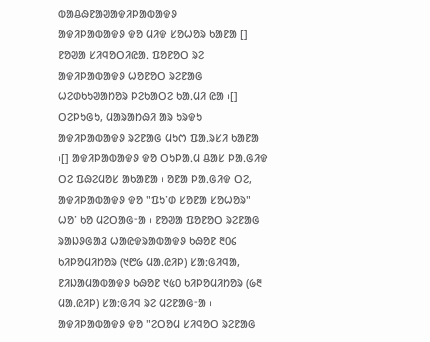ᱵᱟᱪᱷᱱᱟᱣᱟᱫᱤᱞᱟᱵᱟᱫᱽ
ᱟᱫᱤᱞᱟᱵᱟᱫᱽ ᱫᱚ ᱢᱤᱫ ᱥᱚᱦᱚᱨ ᱠᱟᱱᱟ [] ᱱᱚᱣᱟ ᱥᱤᱧᱚᱛᱤᱭᱟᱹ ᱯᱚᱱᱚᱛ ᱨᱮ ᱟᱫᱤᱞᱟᱵᱟᱫᱽ ᱦᱚᱱᱚᱛ ᱨᱮᱱᱟᱜ ᱦᱮᱰᱠᱩᱣᱟᱴᱚᱨ ᱞᱮᱠᱟᱛᱮ ᱠᱟᱹᱢᱤ ᱭᱟ ᱾[] ᱛᱮᱞᱩᱜᱩ, ᱢᱟᱨᱟᱴᱷᱤ ᱟᱨ ᱩᱨᱫᱩ ᱟᱫᱤᱞᱟᱵᱟᱫᱽ ᱨᱮᱱᱟᱜ ᱢᱩᱬ ᱯᱟᱹᱨᱥᱤ ᱠᱟᱱᱟ ᱾[] ᱟᱫᱤᱞᱟᱵᱟᱫᱽ ᱫᱚ ᱛᱩᱞᱟᱹᱢ ᱪᱟᱥ ᱞᱟᱹᱜᱤᱫ ᱛᱮ ᱯᱷᱮᱢᱚᱥ ᱟᱠᱟᱱᱟ ᱾ ᱚᱱᱟ ᱞᱟᱹᱜᱤᱫ ᱛᱮ, ᱟᱫᱤᱞᱟᱵᱟᱫᱽ ᱫᱚ "ᱯᱩᱸᱰ ᱥᱚᱱᱟ ᱥᱚᱦᱚᱨ" ᱦᱚᱸ ᱠᱚ ᱢᱮᱛᱟᱜᱼᱟ ᱾ ᱱᱚᱣᱟ ᱯᱚᱱᱚᱛ ᱨᱮᱱᱟᱜ ᱨᱟᱡᱽᱜᱟᱲ ᱦᱟᱭᱫᱨᱟᱵᱟᱫᱽ ᱠᱷᱚᱱ ᱓᱐᱔ ᱠᱤᱞᱚᱢᱤᱴᱚᱨ (᱑᱘᱙ ᱢᱟᱹᱭᱤᱞ) ᱥᱟᱺᱜᱤᱧᱟ, ᱱᱤᱡᱟᱢᱟᱵᱟᱫᱽ ᱠᱷᱚᱱ ᱑᱕᱐ ᱠᱤᱞᱚᱢᱤᱴᱚᱨ (᱙᱓ ᱢᱟᱹᱭᱤᱞ) ᱥᱟᱺᱜᱤᱧ ᱨᱮ ᱢᱮᱱᱟᱜᱼᱟ ᱾ ᱟᱫᱤᱞᱟᱵᱟᱫᱽ ᱫᱚ "ᱮᱛᱚᱢ ᱥᱤᱧᱚᱛ ᱨᱮᱱᱟᱜ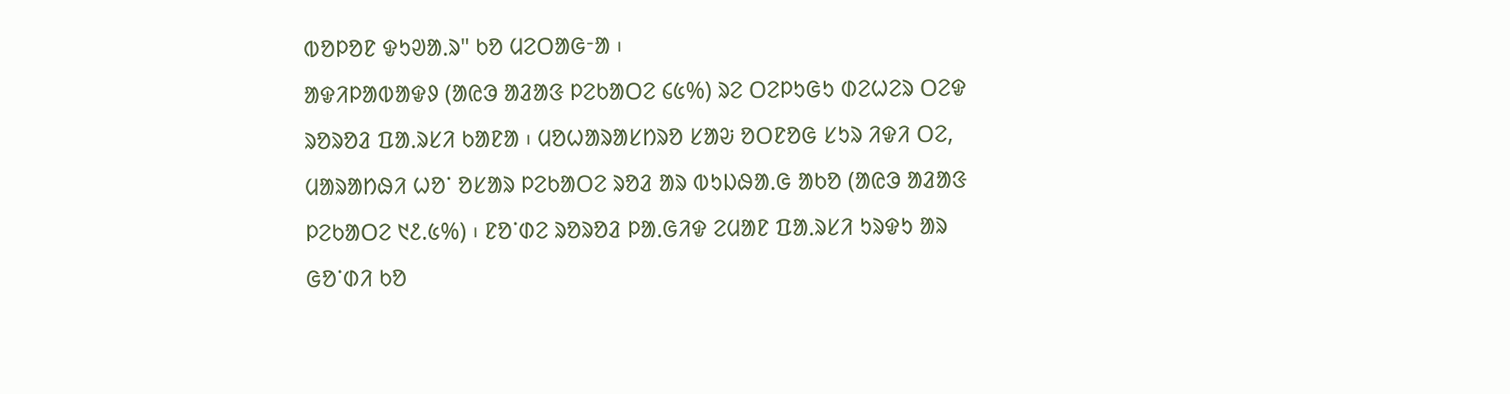ᱵᱚᱞᱚᱱ ᱫᱩᱣᱟᱹᱨ" ᱠᱚ ᱢᱮᱛᱟᱜᱼᱟ ᱾
ᱟᱫᱤᱞᱟᱵᱟᱫᱽ (ᱟᱭᱳ ᱟᱲᱟᱝ ᱞᱮᱠᱟᱛᱮ ᱔᱕%) ᱨᱮ ᱛᱮᱞᱩᱜᱩ ᱰᱮᱦᱮᱨ ᱛᱮᱫ ᱨᱚᱨᱚᱲ ᱯᱟᱹᱨᱥᱤ ᱠᱟᱱᱟ ᱾ ᱢᱚᱦᱟᱨᱟᱥᱴᱨᱚ ᱥᱟᱶ ᱚᱛᱱᱚᱜ ᱥᱩᱨ ᱤᱫᱤ ᱛᱮ, ᱢᱟᱨᱟᱴᱷᱤ ᱦᱚᱸ ᱚᱥᱟᱨ ᱞᱮᱠᱟᱛᱮ ᱨᱚᱲ ᱟᱨ ᱵᱩᱡᱷᱟᱹᱜ ᱟᱠᱚ (ᱟᱭᱳ ᱟᱲᱟᱝ ᱞᱮᱠᱟᱛᱮ ᱑᱒.᱕%) ᱾ ᱱᱚᱸᱰᱮ ᱨᱚᱨᱚᱲ ᱞᱟᱹᱜᱤᱫ ᱮᱢᱟᱱ ᱯᱟᱹᱨᱥᱤ ᱩᱨᱫᱩ ᱟᱨ ᱜᱚᱸᱰᱤ ᱠᱚ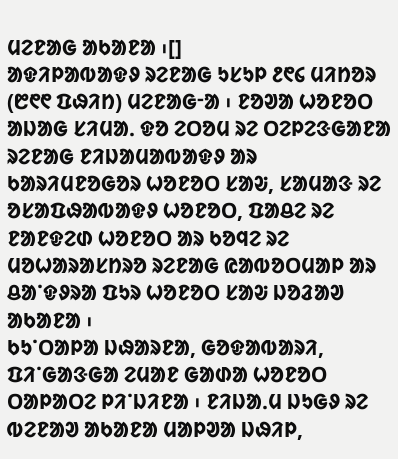ᱢᱮᱱᱟᱜ ᱟᱠᱟᱱᱟ ᱾[]
ᱟᱫᱤᱞᱟᱵᱟᱫᱽ ᱨᱮᱱᱟᱜ ᱩᱥᱩᱞ ᱒᱖᱔ ᱢᱤᱴᱚᱨ (᱘᱖᱖ ᱯᱷᱤᱴ) ᱢᱮᱱᱟᱜᱼᱟ ᱾ ᱱᱚᱣᱟ ᱦᱚᱱᱚᱛ ᱟᱡᱟᱜ ᱥᱤᱢᱟᱹ ᱫᱚ ᱮᱛᱚᱢ ᱨᱮ ᱛᱮᱞᱮᱝᱜᱟᱱᱟ ᱨᱮᱱᱟᱜ ᱱᱤᱡᱟᱢᱟᱵᱟᱫᱽ ᱟᱨ ᱠᱟᱨᱤᱢᱱᱚᱜᱚᱨ ᱦᱚᱱᱚᱛ ᱥᱟᱶ, ᱥᱟᱢᱟᱝ ᱨᱮ ᱚᱥᱟᱯᱷᱟᱵᱟᱫᱽ ᱦᱚᱱᱚᱛ, ᱯᱟᱪᱮ ᱨᱮ ᱱᱟᱱᱫᱮᱰ ᱦᱚᱱᱚᱛ ᱟᱨ ᱠᱚᱧᱮ ᱨᱮ ᱢᱚᱦᱟᱨᱟᱥᱴᱨᱚ ᱨᱮᱱᱟᱜ ᱭᱟᱵᱚᱛᱢᱟᱞ ᱟᱨ ᱪᱟᱸᱫᱽᱨᱟ ᱯᱩᱨ ᱦᱚᱱᱚᱛ ᱥᱟᱶ ᱡᱚᱲᱟᱣ ᱟᱠᱟᱱᱟ ᱾
ᱠᱩᱸᱛᱟᱞᱟ ᱡᱷᱟᱨᱱᱟ, ᱜᱚᱫᱟᱵᱟᱨᱤ, ᱯᱤᱸᱜᱟᱝᱜᱟ ᱮᱢᱟᱱ ᱜᱟᱰᱟ ᱦᱚᱱᱚᱛ ᱛᱟᱞᱟᱛᱮ ᱞᱤᱸᱡᱤᱱᱟ ᱾ ᱱᱤᱡᱟᱹᱢ ᱡᱩᱜᱽ ᱨᱮ ᱵᱮᱱᱟᱣ ᱟᱠᱟᱱᱟ ᱢᱟᱞᱣᱟ ᱡᱷᱤᱞ,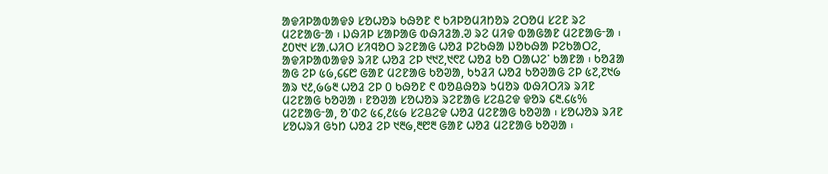ᱟᱫᱤᱞᱟᱵᱟᱫᱽ ᱥᱚᱦᱚᱨ ᱠᱷᱚᱱ ᱖ ᱠᱤᱞᱚᱢᱤᱴᱚᱨ ᱮᱛᱚᱢ ᱥᱮᱱ ᱨᱮ ᱢᱮᱱᱟᱜᱼᱟ ᱾ ᱡᱷᱤᱞ ᱥᱟᱞᱟᱜ ᱵᱷᱤᱲᱟᱹᱣ ᱨᱮ ᱢᱤᱫ ᱵᱟᱜᱟᱱ ᱢᱮᱱᱟᱜᱼᱟ ᱾
᱒᱐᱑᱑ ᱥᱟᱹᱦᱤᱛ ᱥᱤᱧᱚᱛ ᱨᱮᱱᱟᱜ ᱦᱚᱲ ᱞᱮᱠᱷᱟ ᱡᱚᱠᱷᱟ ᱞᱮᱠᱟᱛᱮ, ᱟᱫᱤᱞᱟᱵᱟᱫᱽ ᱨᱤᱱ ᱦᱚᱲ ᱮᱞ ᱑᱑᱗,᱑᱖᱗ ᱦᱚᱲ ᱠᱚ ᱛᱟᱦᱮᱸ ᱠᱟᱱᱟ ᱾ ᱠᱚᱲᱟ ᱟᱜ ᱮᱞ ᱕᱙,᱔᱔᱘ ᱜᱟᱱ ᱢᱮᱱᱟᱜ ᱠᱚᱣᱟ, ᱠᱩᱲᱤ ᱦᱚᱲ ᱠᱚᱣᱟᱜ ᱮᱞ ᱕᱗,᱗᱑᱙ ᱟᱨ ᱑᱒,᱙᱙᱓ ᱦᱚᱲ ᱮᱞ ᱐ ᱠᱷᱚᱱ ᱖ ᱵᱚᱪᱷᱚᱨ ᱩᱢᱚᱨ ᱵᱷᱤᱛᱤᱨ ᱨᱤᱱ ᱢᱮᱱᱟᱜ ᱠᱚᱣᱟ ᱾ ᱱᱚᱣᱟ ᱥᱚᱦᱚᱨ ᱨᱮᱱᱟᱜ ᱥᱮᱪᱮᱫ ᱫᱚᱨ ᱔᱓.᱔᱕% ᱢᱮᱱᱟᱜᱼᱟ, ᱚᱸᱰᱮ ᱕᱔,᱒᱕᱙ ᱥᱮᱪᱮᱫ ᱦᱚᱲ ᱢᱮᱱᱟᱜ ᱠᱚᱣᱟ ᱾ ᱥᱚᱦᱚᱨ ᱨᱤᱱ ᱥᱚᱦᱨᱤ ᱜᱩᱴ ᱦᱚᱲ ᱮᱞ ᱑᱓᱙,᱓᱘᱓ ᱜᱟᱱ ᱦᱚᱲ ᱢᱮᱱᱟᱜ ᱠᱚᱣᱟ ᱾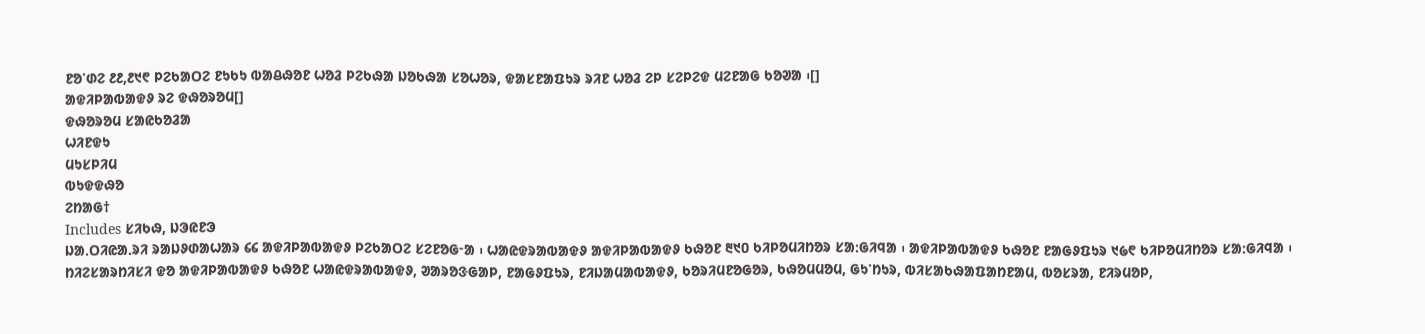ᱱᱚᱸᱰᱮ ᱒᱒,᱒᱑᱖ ᱞᱮᱠᱟᱛᱮ ᱱᱩᱠᱩ ᱵᱟᱪᱷᱚᱱ ᱦᱚᱲ ᱞᱮᱠᱷᱟ ᱡᱚᱠᱷᱟ ᱥᱚᱦᱚᱨ, ᱫᱟᱥᱱᱟᱯᱩᱨ ᱨᱤᱱ ᱦᱚᱲ ᱮᱞ ᱥᱮᱞᱮᱫ ᱢᱮᱱᱟᱜ ᱠᱚᱣᱟ ᱾[]
ᱟᱫᱤᱞᱟᱵᱟᱫᱽ ᱨᱮ ᱫᱷᱚᱨᱚᱢ[]
ᱫᱷᱚᱨᱚᱢ ᱥᱟᱭᱠᱚᱲᱟ
ᱦᱤᱱᱫᱩ
ᱢᱩᱥᱞᱤᱢ
ᱵᱩᱫᱫᱷᱚ
ᱮᱴᱟᱜ†
Includes ᱥᱤᱠᱷ, ᱡᱳᱭᱱᱳ
ᱡᱟᱹᱛᱤᱭᱟᱹᱨᱤ ᱨᱟᱡᱽᱰᱟᱦᱟᱨ ᱔᱔ ᱟᱫᱤᱞᱟᱵᱟᱫᱽ ᱞᱮᱠᱟᱛᱮ ᱥᱮᱱᱚᱜᱼᱟ ᱾ ᱦᱟᱭᱫᱨᱟᱵᱟᱫᱽ ᱟᱫᱤᱞᱟᱵᱟᱫᱽ ᱠᱷᱚᱱ ᱓᱑᱐ ᱠᱤᱞᱚᱢᱤᱴᱚᱨ ᱥᱟᱺᱜᱤᱧᱟ ᱾ ᱟᱫᱤᱞᱟᱵᱟᱫᱽ ᱠᱷᱚᱱ ᱱᱟᱜᱽᱯᱩᱨ ᱑᱙᱖ ᱠᱤᱞᱚᱢᱤᱴᱚᱨ ᱥᱟᱺᱜᱤᱧᱟ ᱾
ᱴᱤᱮᱥᱟᱨᱴᱤᱥᱤ ᱫᱚ ᱟᱫᱤᱞᱟᱵᱟᱫᱽ ᱠᱷᱚᱱ ᱦᱟᱭᱫᱨᱟᱵᱟᱫᱽ, ᱣᱟᱨᱚᱝᱜᱟᱞ, ᱱᱟᱜᱽᱯᱩᱨ, ᱱᱤᱡᱟᱢᱟᱵᱟᱫᱽ, ᱠᱚᱨᱤᱢᱱᱚᱜᱚᱨ, ᱠᱷᱚᱢᱢᱚᱢ, ᱜᱩᱸᱴᱩᱨ, ᱵᱤᱥᱟᱠᱷᱟᱯᱟᱴᱱᱟᱢ, ᱵᱚᱥᱨᱟ, ᱱᱤᱨᱢᱚᱞ,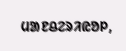ᱢᱟᱱᱪᱮᱨᱤᱭᱚᱞ,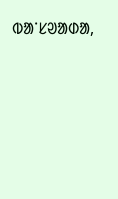ᱵᱟᱸᱥᱣᱟᱰᱟ,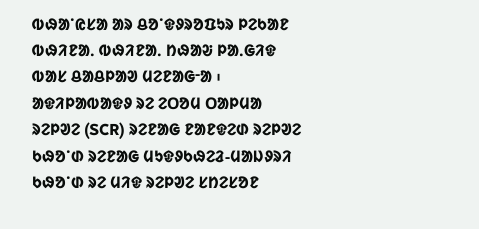ᱵᱷᱟᱸᱭᱥᱟ ᱟᱨ ᱪᱚᱸᱫᱽᱨᱚᱯᱩᱨ ᱞᱮᱠᱟᱱ ᱵᱷᱤᱱᱟᱹ ᱵᱷᱤᱱᱟᱹ ᱴᱷᱟᱶ ᱞᱟᱹᱜᱤᱫ ᱵᱟᱥ ᱪᱟᱪᱞᱟᱣ ᱢᱮᱱᱟᱜᱼᱟ ᱾
ᱟᱫᱤᱞᱟᱵᱟᱫᱽ ᱨᱮ ᱮᱛᱚᱢ ᱛᱟᱞᱢᱟ ᱨᱮᱞᱣᱮ (SCR) ᱨᱮᱱᱟᱜ ᱱᱟᱱᱫᱮᱰ ᱨᱮᱞᱣᱮ ᱠᱷᱚᱸᱰ ᱨᱮᱱᱟᱜ ᱢᱩᱫᱽᱠᱷᱮᱲ-ᱢᱟᱡᱽᱨᱤ ᱠᱷᱚᱸᱰ ᱨᱮ ᱢᱤᱫ ᱨᱮᱞᱣᱮ ᱥᱴᱮᱥᱚᱱ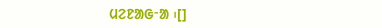ᱢᱮᱱᱟᱜᱼᱟ ᱾[]